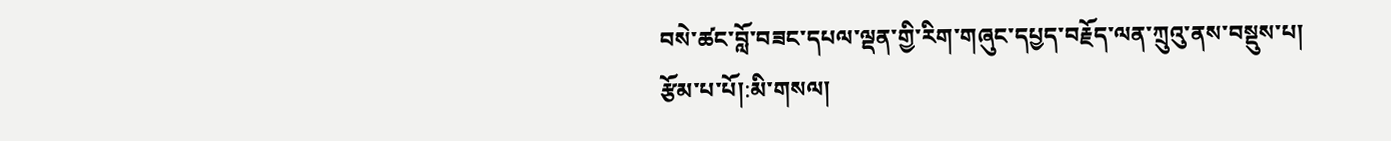བསེ་ཚང་བློ་བཟང་དཔལ་ལྡན་གྱི་རིག་གཞུང་དཔྱད་བརྗོད་ལན་ཀྲུའུ་ནས་བསྡུས་པ།
རྩོམ་པ་པོ།:མི་གསལ།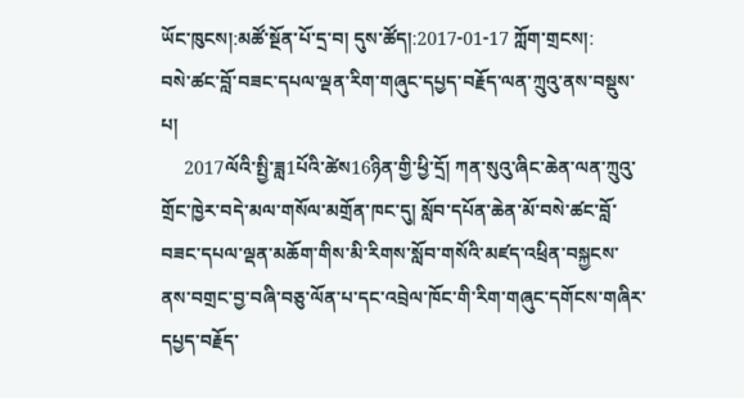ཡོང་ཁུངས།:མཚོ་སྔོན་པོ་དྲ་བ། དུས་ཚོད།:2017-01-17 ཀློག་གྲངས།:
བསེ་ཚང་བློ་བཟང་དཔལ་ལྡན་རིག་གཞུང་དཔྱད་བརྗོད་ལན་ཀྲུའུ་ནས་བསྡུས་པ།
     2017ལོའི་སྤྱི་ཟླ1པོའི་ཚེས16ཉིན་གྱི་ཕྱི་དྲོ། ཀན་སུའུ་ཞིང་ཆེན་ལན་ཀྲུའུ་གྲོང་ཁྱེར་བདེ་མལ་གསོལ་མགྲོན་ཁང་དུ། སློབ་དཔོན་ཆེན་མོ་བསེ་ཚང་བློ་བཟང་དཔལ་ལྡན་མཆོག་གིས་མི་རིགས་སློབ་གསོའི་མཛད་འཕྲིན་བསྐྱངས་ནས་བགྲང་བྱ་བཞི་བཅུ་ལོན་པ་དང་འབྲེལ་ཁོང་གི་རིག་གཞུང་དགོངས་གཞིར་དཔྱད་བརྗོད་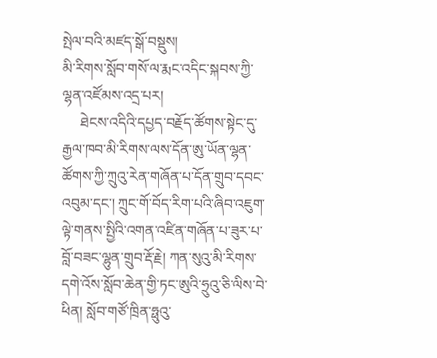སྤེལ་བའི་མཛད་སྒོ་བསྡུས།
མི་རིགས་སློབ་གསོ་ལ་རྨང་འདིང་སྐབས་ཀྱི་ལྷན་འཛོམས་འདྲ་པར།
     ཐེངས་འདིའི་དཔྱད་བརྗོད་ཚོགས་སྟེང་དུ་རྒྱལ་ཁབ་མི་རིགས་ལས་དོན་ཨུ་ཡོན་ལྷན་ཚོགས་ཀྱི་ཀྲུའུ་རེན་གཞོན་པ་དོན་གྲུབ་དབང་འབུམ་དང་། ཀྲུང་གོ་བོད་རིག་པའི་ཞིབ་འཇུག་ལྟེ་གནས་སྤྱིའི་འགན་འཛིན་གཞོན་པ་ཟུར་པ་བློ་བཟང་ལྷུན་གྲུབ་རྡོ་རྗེ། ཀན་སུའུ་མི་རིགས་དགེ་འོས་སློབ་ཆེན་གྱི་ཏང་ཨུའི་ཧྲུའུ་ཅི་ལིས་བེ་ཕིན། སློབ་གཙོ་ཁྲིན་ཧྥུའུ་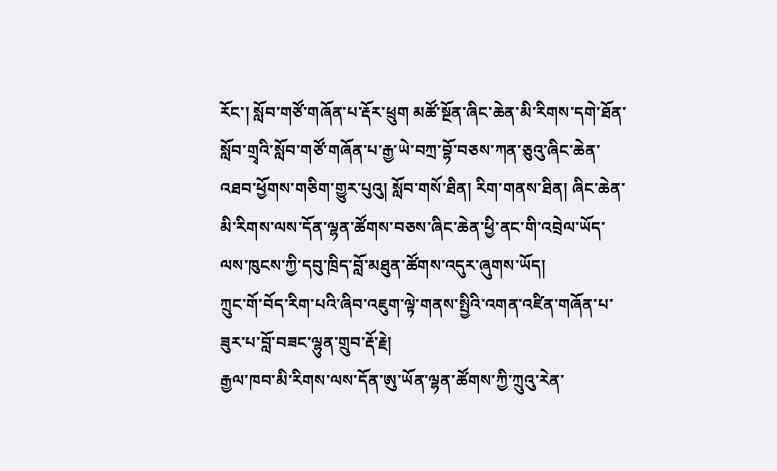རོང་། སློབ་གཙོ་གཞོན་པ་རྡོར་ཕྲུག མཚོ་སྔོན་ཞིང་ཆེན་མི་རིགས་དགེ་ཐོན་སློབ་གྲྭའི་སློབ་གཙོ་གཞོན་པ་རྒྱ་ཡེ་བཀྲ་བྷོ་བཅས་ཀན་ཅུའུ་ཞིང་ཆེན་འཐབ་ཕྱོགས་གཅིག་གྱུར་པུའུ། སློབ་གསོ་ཐིན། རིག་གནས་ཐིན། ཞིང་ཆེན་མི་རིགས་ལས་དོན་ལྷན་ཚོགས་བཅས་ཞིང་ཆེན་ཕྱི་ནང་གི་འབྲེལ་ཡོད་ལས་ཁུངས་ཀྱི་དབུ་ཁྲིད་བློ་མཐུན་ཚོགས་འདུར་ཞུགས་ཡོད།
ཀྲུང་གོ་བོད་རིག་པའི་ཞིབ་འཇུག་ལྟེ་གནས་སྤྱིའི་འགན་འཛིན་གཞོན་པ་ཟུར་པ་བློ་བཟང་ལྷུན་གྲུབ་རྡོ་རྗེ།
རྒྱལ་ཁབ་མི་རིགས་ལས་དོན་ཨུ་ཡོན་ལྷན་ཚོགས་ཀྱི་ཀྲུའུ་རེན་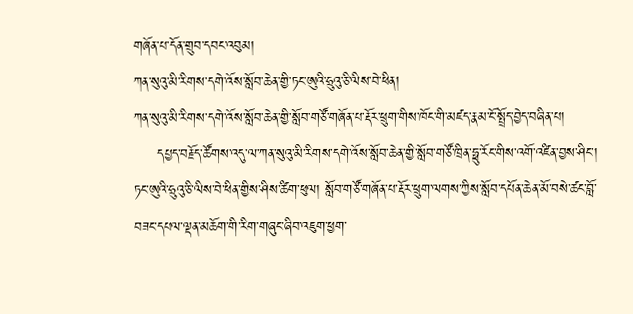གཞོན་པ་དོན་གྲུབ་དབང་འབུམ།
ཀན་སུའུ་མི་རིགས་དགེ་འོས་སློབ་ཆེན་གྱི་ཏང་ཨུའི་ཧྲུའུ་ཅི་ལིས་བེ་ཕིན།
ཀན་སུའུ་མི་རིགས་དགེ་འོས་སློབ་ཆེན་གྱི་སློབ་གཙོ་གཞོན་པ་རྡོར་ཕྲུག་གིས་ཁོང་གི་མཛད་རྣམ་ངོ་སྤྲོད་བྱེད་བཞིན་པ།
     དཔྱད་བརྗོད་ཚོགས་འདུ་ལ་ཀན་སུའུ་མི་རིགས་དགེ་འོས་སློབ་ཆེན་གྱི་སློབ་གཙོ་ཁྲིན་ཧྥུ་རོང་གིས་འགོ་འཛིན་བྱས་ཤིང་། ཏང་ཨུའི་ཧྲུའུ་ཅི་ལིས་བེ་ཕིན་གྱིས་ཤིས་ཚིག་ཕུལ། སློབ་གཙོ་གཞོན་པ་རྡོར་ཕྲུག་ལགས་ཀྱིས་སློབ་དཔོན་ཆེན་མོ་བསེ་ཚང་བློ་བཟང་དཔལ་ལྡན་མཆོག་གི་རིག་གཞུང་ཞིབ་འཇུག་ཕྱག་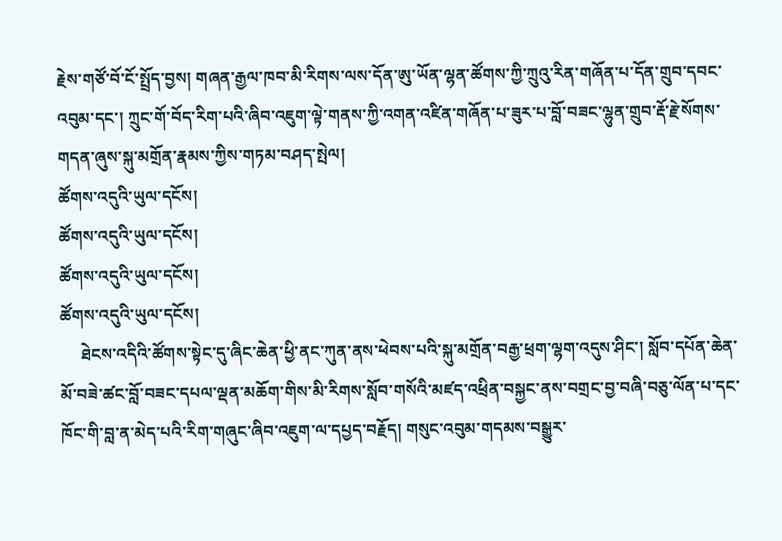རྗེས་གཙོ་བོ་ངོ་སྤྲོད་བྱས། གཞན་རྒྱལ་ཁབ་མི་རིགས་ལས་དོན་ཨུ་ཡོན་ལྷན་ཚོགས་ཀྱི་ཀྲུའུ་རིན་གཞོན་པ་དོན་གྲུབ་དབང་འབུམ་དང་། ཀྲུང་གོ་བོད་རིག་པའི་ཞིབ་འཇུག་ལྟེ་གནས་ཀྱི་འགན་འཛིན་གཞོན་པ་ཟུར་པ་བློ་བཟང་ལྷུན་གྲུབ་རྡོ་རྗེ་སོགས་གདན་ཞུས་སྐུ་མགྲོན་རྣམས་ཀྱིས་གཏམ་བཤད་སྤེལ།
ཚོགས་འདུའི་ཡུལ་དངོས།
ཚོགས་འདུའི་ཡུལ་དངོས།
ཚོགས་འདུའི་ཡུལ་དངོས།
ཚོགས་འདུའི་ཡུལ་དངོས།
     ཐེངས་འདིའི་ཚོགས་སྟེང་དུ་ཞིང་ཆེན་ཕྱི་ནང་ཀུན་ནས་ཕེབས་པའི་སྐུ་མགྲོན་བརྒྱ་ཕྲག་ལྷག་འདུས་ཤིང་། སློབ་དཔོན་ཆེན་མོ་བཟེ་ཚང་བློ་བཟང་དཔལ་ལྡན་མཆོག་གིས་མི་རིགས་སློབ་གསོའི་མཛད་འཕྲིན་བསྐྱང་ནས་བགྲང་བྱ་བཞི་བཅུ་ལོན་པ་དང་ཁོང་གི་བླ་ན་མེད་པའི་རིག་གཞུང་ཞིབ་འཇུག་ལ་དཔྱད་བརྗོད། གསུང་འབུམ་གདམས་བསྒྱུར་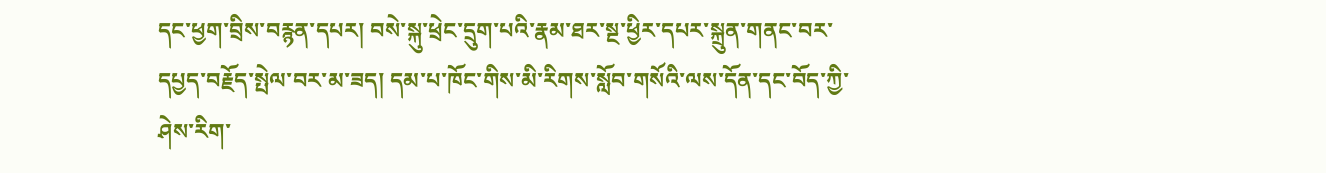དང་ཕྱག་བྲིས་བརྙན་དཔར། བསེ་སྐུ་ཕྲེང་དྲུག་པའི་རྣམ་ཐར་སྔ་ཕྱིར་དཔར་སྐྲུན་གནང་བར་དཔྱད་བརྗོད་སྤེལ་བར་མ་ཟད། དམ་པ་ཁོང་གིས་མི་རིགས་སློབ་གསོའི་ལས་དོན་དང་བོད་ཀྱི་ཤེས་རིག་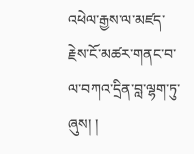འཕེལ་རྒྱས་ལ་མཛད་རྗེས་ངོ་མཚར་གནང་བ་ལ་བཀའ་དྲིན་བླ་ལྷག་ཏུ་ཞུས། །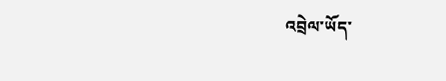འབྲེལ་ཡོད་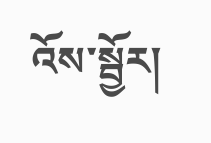འོས་སྦྱོར།